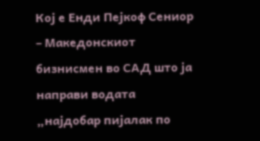Кој е Енди Пејкоф Сениор – Македонскиот бизнисмен во САД што ја направи водата „најдобар пијалак по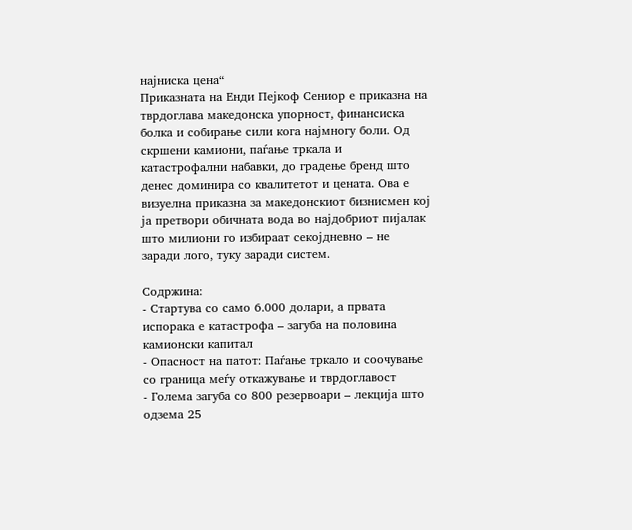најниска цена“
Приказната на Енди Пејкоф Сениор е приказна на тврдоглава македонска упорност, финансиска болка и собирање сили кога најмногу боли. Од скршени камиони, паѓање тркала и катастрофални набавки, до градење бренд што денес доминира со квалитетот и цената. Ова е визуелна приказна за македонскиот бизнисмен кој ја претвори обичната вода во најдобриот пијалак што милиони го избираат секојдневно – не заради лого, туку заради систем.

Содржина:
- Стартува со само 6.000 долари, а првата испорака е катастрофа – загуба на половина камионски капитал
- Опасност на патот: Паѓање тркало и соочување со граница меѓу откажување и тврдоглавост
- Голема загуба со 800 резервоари – лекција што одзема 25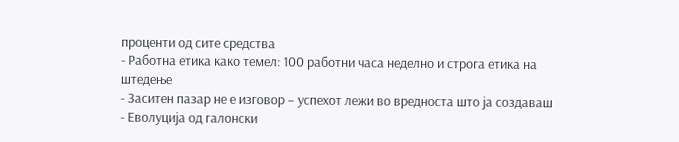проценти од сите средства
- Работна етика како темел: 100 работни часа неделно и строга етика на штедење
- Заситен пазар не е изговор – успехот лежи во вредноста што ја создаваш
- Еволуција од галонски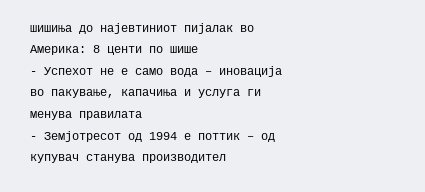шишиња до најевтиниот пијалак во Америка: 8 центи по шише
- Успехот не е само вода – иновација во пакување, капачиња и услуга ги менува правилата
- Земјотресот од 1994 е поттик – од купувач станува производител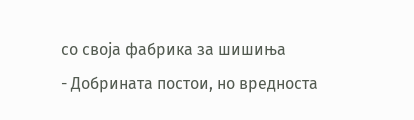со своја фабрика за шишиња
- Добрината постои, но вредноста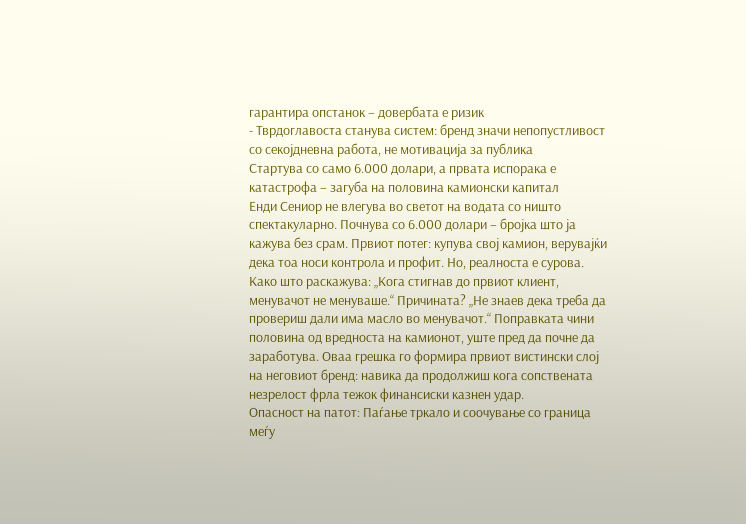гарантира опстанок – довербата е ризик
- Тврдоглавоста станува систем: бренд значи непопустливост со секојдневна работа, не мотивација за публика
Стартува со само 6.000 долари, а првата испорака е катастрофа – загуба на половина камионски капитал
Енди Сениор не влегува во светот на водата со ништо спектакуларно. Почнува со 6.000 долари – бројка што ја кажува без срам. Првиот потег: купува свој камион, верувајќи дека тоа носи контрола и профит. Но, реалноста е сурова. Како што раскажува: „Кога стигнав до првиот клиент, менувачот не менуваше.“ Причината? „Не знаев дека треба да провериш дали има масло во менувачот.“ Поправката чини половина од вредноста на камионот, уште пред да почне да заработува. Оваа грешка го формира првиот вистински слој на неговиот бренд: навика да продолжиш кога сопствената незрелост фрла тежок финансиски казнен удар.
Опасност на патот: Паѓање тркало и соочување со граница меѓу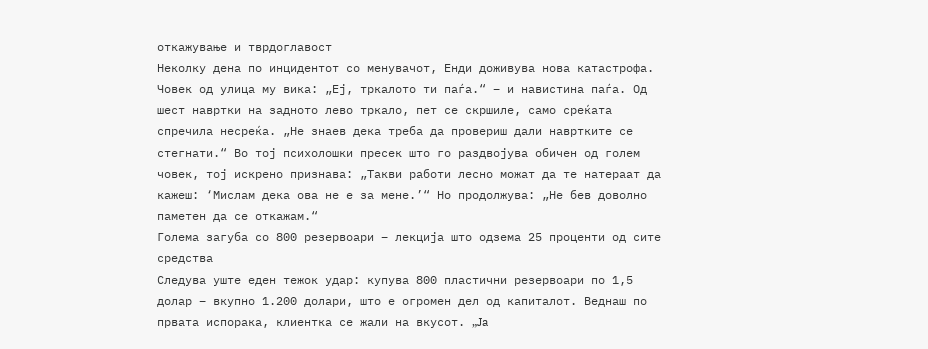откажување и тврдоглавост
Неколку дена по инцидентот со менувачот, Енди доживува нова катастрофа. Човек од улица му вика: „Еј, тркалото ти паѓа.“ – и навистина паѓа. Од шест навртки на задното лево тркало, пет се скршиле, само среќата спречила несреќа. „Не знаев дека треба да провериш дали навртките се стегнати.“ Во тој психолошки пресек што го раздвојува обичен од голем човек, тој искрено признава: „Такви работи лесно можат да те натераат да кажеш: ‘Мислам дека ова не е за мене.’“ Но продолжува: „Не бев доволно паметен да се откажам.“
Голема загуба со 800 резервоари – лекција што одзема 25 проценти од сите средства
Следува уште еден тежок удар: купува 800 пластични резервоари по 1,5 долар – вкупно 1.200 долари, што е огромен дел од капиталот. Веднаш по првата испорака, клиентка се жали на вкусот. „Ja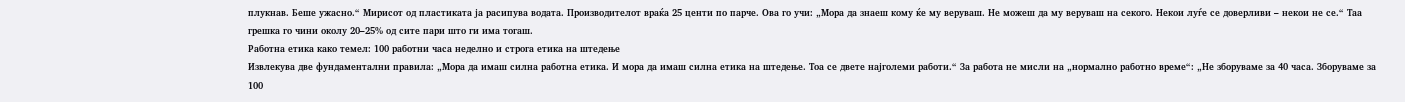плукнав. Беше ужасно.“ Мирисот од пластиката ја расипува водата. Производителот враќа 25 центи по парче. Ова го учи: „Мора да знаеш кому ќе му веруваш. Не можеш да му веруваш на секого. Некои луѓе се доверливи – некои не се.“ Таа грешка го чини околу 20–25% од сите пари што ги има тогаш.
Работна етика како темел: 100 работни часа неделно и строга етика на штедење
Извлекува две фундаментални правила: „Мора да имаш силна работна етика. И мора да имаш силна етика на штедење. Тоа се двете најголеми работи.“ За работа не мисли на „нормално работно време“: „Не зборуваме за 40 часа. Зборуваме за 100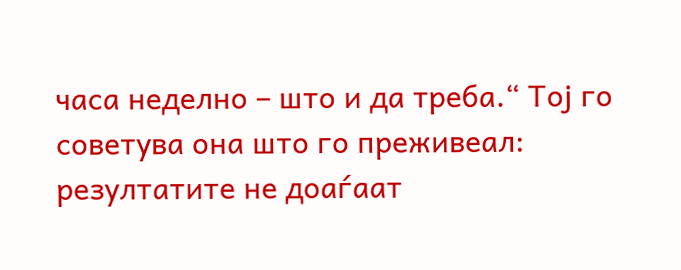часа неделно – што и да треба.“ Тој го советува она што го преживеал: резултатите не доаѓаат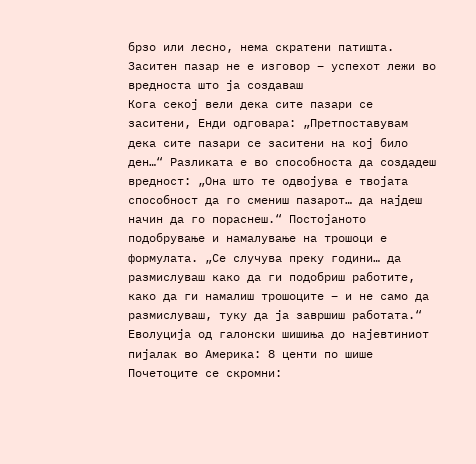брзо или лесно, нема скратени патишта.
Заситен пазар не е изговор – успехот лежи во вредноста што ја создаваш
Кога секој вели дека сите пазари се заситени, Енди одговара: „Претпоставувам дека сите пазари се заситени на кој било ден…“ Разликата е во способноста да создадеш вредност: „Она што те одвојува е твојата способност да го смениш пазарот… да најдеш начин да го пораснеш.“ Постојаното подобрување и намалување на трошоци е формулата. „Се случува преку години… да размислуваш како да ги подобриш работите, како да ги намалиш трошоците – и не само да размислуваш, туку да ја завршиш работата.“
Еволуција од галонски шишиња до најевтиниот пијалак во Америка: 8 центи по шише
Почетоците се скромни: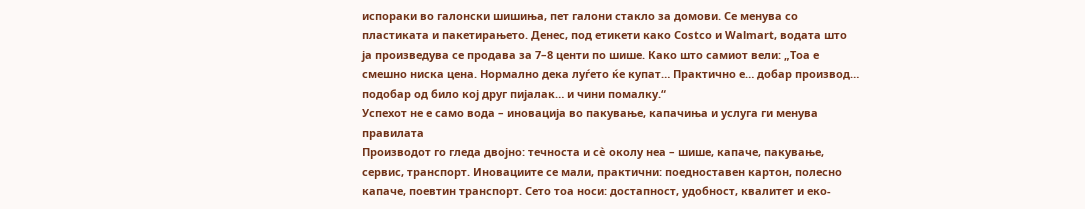испораки во галонски шишиња, пет галони стакло за домови. Се менува со пластиката и пакетирањето. Денес, под етикети како Costco и Walmart, водата што ја произведува се продава за 7–8 центи по шише. Како што самиот вели: „Тоа е смешно ниска цена. Нормално дека луѓето ќе купат… Практично е… добар производ… подобар од било кој друг пијалак… и чини помалку.“
Успехот не е само вода – иновација во пакување, капачиња и услуга ги менува правилата
Производот го гледа двојно: течноста и сè околу неа – шише, капаче, пакување, сервис, транспорт. Иновациите се мали, практични: поедноставен картон, полесно капаче, поевтин транспорт. Сето тоа носи: достапност, удобност, квалитет и еко-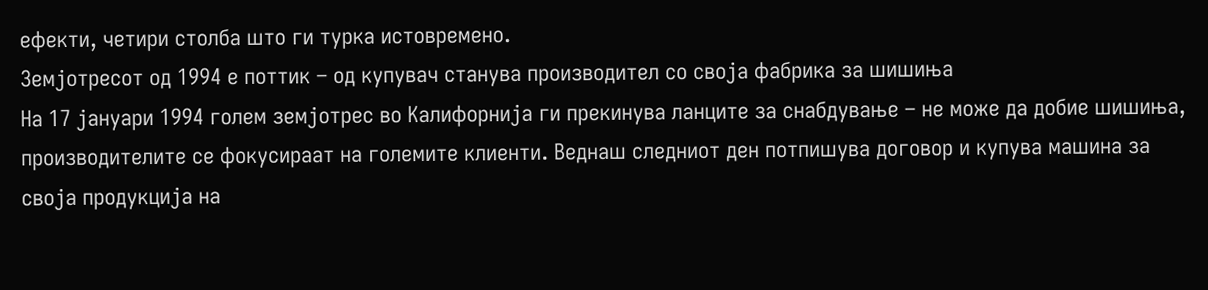ефекти, четири столба што ги турка истовремено.
Земјотресот од 1994 е поттик – од купувач станува производител со своја фабрика за шишиња
На 17 јануари 1994 голем земјотрес во Калифорнија ги прекинува ланците за снабдување – не може да добие шишиња, производителите се фокусираат на големите клиенти. Веднаш следниот ден потпишува договор и купува машина за своја продукција на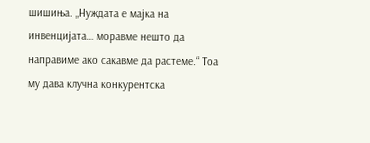шишиња. „Нуждата е мајка на инвенцијата… моравме нешто да направиме ако сакавме да растеме.“ Тоа му дава клучна конкурентска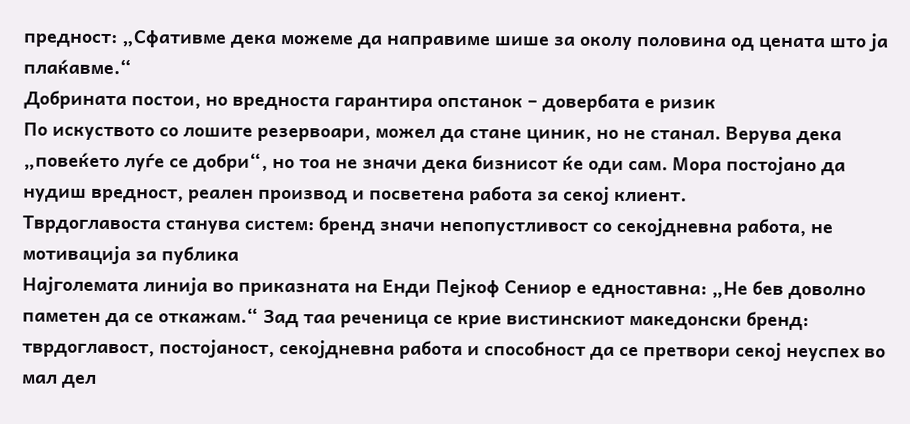предност: „Сфативме дека можеме да направиме шише за околу половина од цената што ја плаќавме.“
Добрината постои, но вредноста гарантира опстанок – довербата е ризик
По искуството со лошите резервоари, можел да стане циник, но не станал. Верува дека „повеќето луѓе се добри“, но тоа не значи дека бизнисот ќе оди сам. Мора постојано да нудиш вредност, реален производ и посветена работа за секој клиент.
Тврдоглавоста станува систем: бренд значи непопустливост со секојдневна работа, не мотивација за публика
Најголемата линија во приказната на Енди Пејкоф Сениор е едноставна: „Не бев доволно паметен да се откажам.“ Зад таа реченица се крие вистинскиот македонски бренд: тврдоглавост, постојаност, секојдневна работа и способност да се претвори секој неуспех во мал дел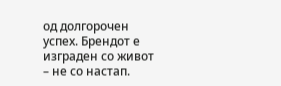од долгорочен успех. Брендот е изграден со живот – не со настап.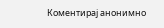Коментирај анонимно